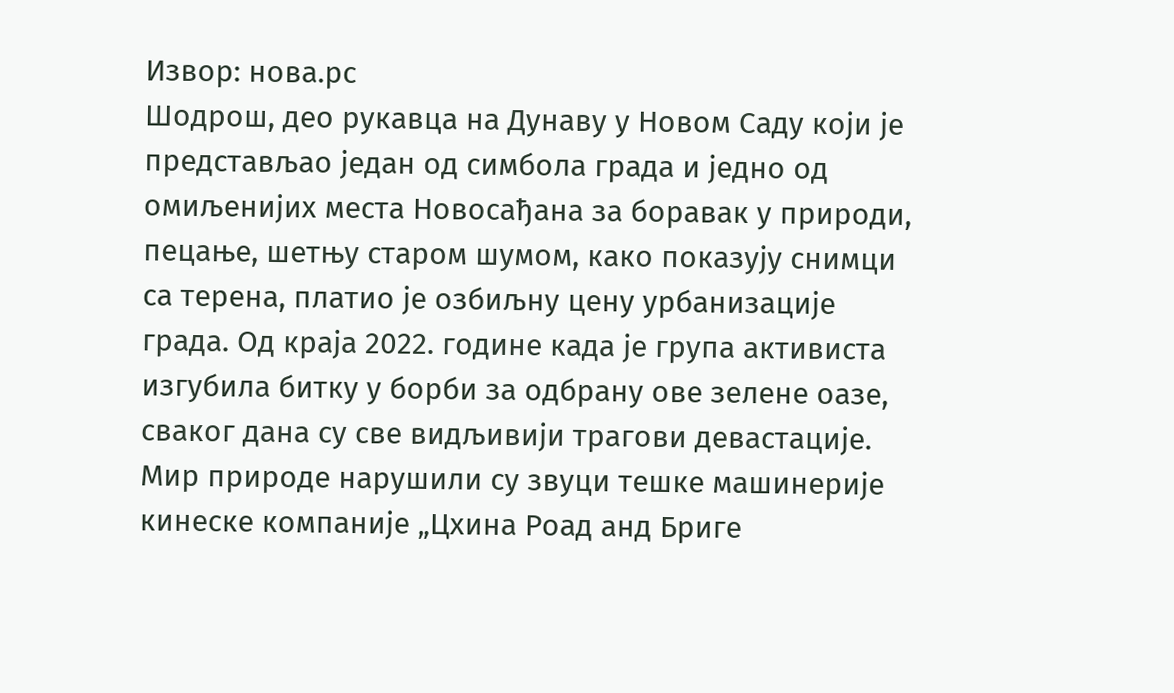Извор: нова.рс
Шодрош, део рукавца на Дунаву у Новом Саду који је представљао један од симбола града и једно од омиљенијих места Новосађана за боравак у природи, пецање, шетњу старом шумом, како показују снимци са терена, платио је озбиљну цену урбанизације града. Од краја 2022. године када је група активиста изгубила битку у борби за одбрану ове зелене оазе, сваког дана су све видљивији трагови девастације.
Мир природе нарушили су звуци тешке машинерије кинеске компаније „Цхина Роад анд Бриге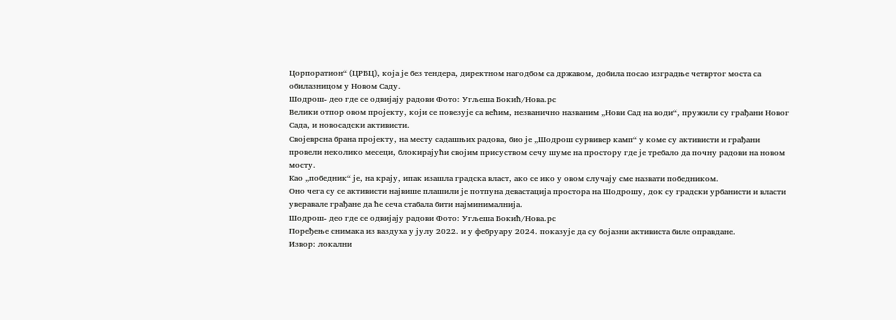Цорпоратион“ (ЦРБЦ), која је без тендера, директном нагодбом са државом, добила посао изградње четвртог моста са обилазницом у Новом Саду.
Шодрош- део где се одвијају радови Фото: Угљеша Бокић/Нова.рс
Велики отпор овом пројекту, који се повезује са већим, незванично названим „Нови Сад на води“, пружили су грађани Новог Сада, и новосадски активисти.
Својеврсна брана пројекту, на месту садашњих радова, био је „Шодрош сурвивер камп“ у коме су активисти и грађани провели неколико месеци, блокирајући својим присуством сечу шуме на простору где је требало да почну радови на новом мосту.
Као „победник“ је, на крају, ипак изашла градска власт, ако се ико у овом случају сме назвати победником.
Оно чега су се активисти највише плашили је потпуна девастација простора на Шодрошу, док су градски урбанисти и власти уверавале грађане да ће сеча стабала бити најминималнија.
Шодрош- део где се одвијају радови Фото: Угљеша Бокић/Нова.рс
Поређење снимака из ваздуха у јулу 2022. и у фебруару 2024. показује да су бојазни активиста биле оправдане.
Извор: локални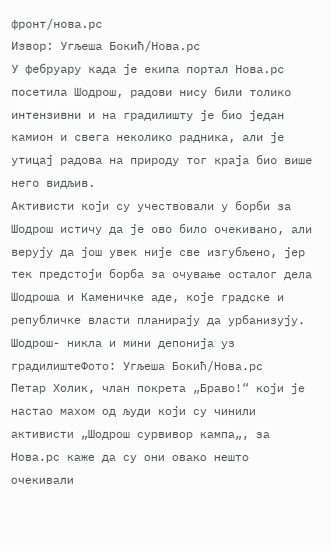фронт/нова.рс
Извор: Угљеша Бокић/Нова.рс
У фебруару када је екипа портал Нова.рс посетила Шодрош, радови нису били толико интензивни и на градилишту је био један камион и свега неколико радника, али је утицај радова на природу тог краја био више него видљив.
Активисти који су учествовали у борби за Шодрош истичу да је ово било очекивано, али верују да још увек није све изгубљено, јер тек предстоји борба за очување осталог дела Шодроша и Каменичке аде, које градске и републичке власти планирају да урбанизују.
Шодрош- никла и мини депонија уз градилиштеФото: Угљеша Бокић/Нова.рс
Петар Холик, члан покрета „Браво!“ који је настао махом од људи који су чинили активисти „Шодрош сурвивор кампа„, за Нова.рс каже да су они овако нешто очекивали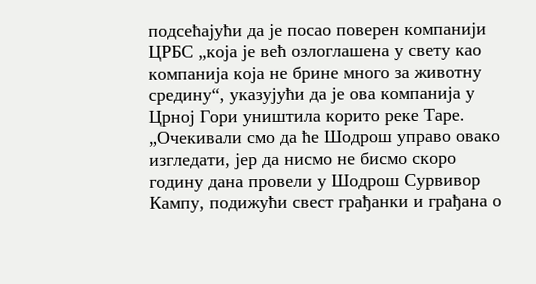подсећајући да је посао поверен компанији ЦРБС „која је већ озлоглашена у свету као компанија која не брине много за животну средину“, указујући да је ова компанија у Црној Гори уништила корито реке Таре.
„Очекивали смо да ће Шодрош управо овако изгледати, јер да нисмо не бисмо скоро годину дана провели у Шодрош Сурвивор Кампу, подижући свест грађанки и грађана о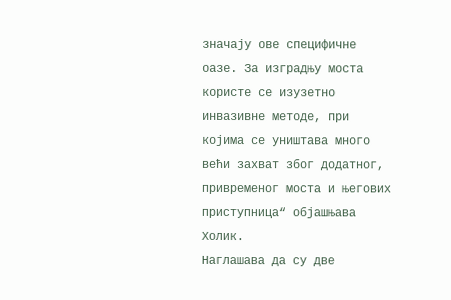значају ове специфичне оазе. За изградњу моста користе се изузетно инвазивне методе, при којима се уништава много већи захват због додатног, привременог моста и његових приступница“ објашњава Холик.
Наглашава да су две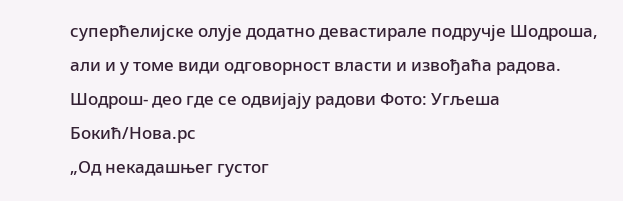суперћелијске олује додатно девастирале подручје Шодроша, али и у томе види одговорност власти и извођаћа радова.
Шодрош- део где се одвијају радови Фото: Угљеша Бокић/Нова.рс
„Од некадашњег густог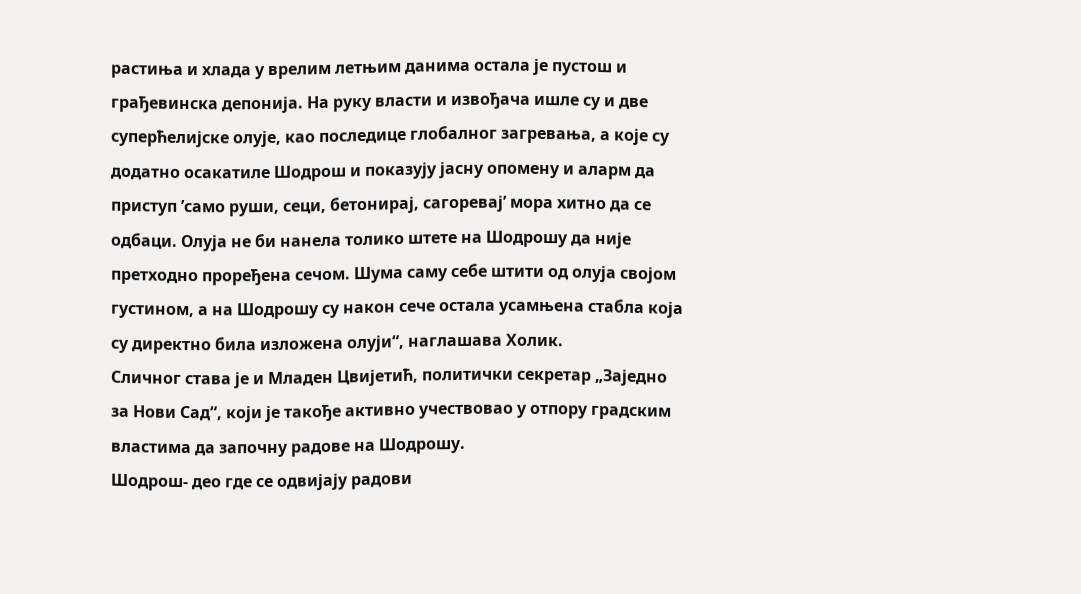растиња и хлада у врелим летњим данима остала је пустош и грађевинска депонија. На руку власти и извођача ишле су и две суперћелијске олује, као последице глобалног загревања, а које су додатно осакатиле Шодрош и показују јасну опомену и аларм да приступ ’само руши, сеци, бетонирај, сагоревај’ мора хитно да се одбаци. Олуја не би нанела толико штете на Шодрошу да није претходно проређена сечом. Шума саму себе штити од олуја својом густином, а на Шодрошу су након сече остала усамњена стабла која су директно била изложена олуји“, наглашава Холик.
Сличног става је и Младен Цвијетић, политички секретар „Заједно за Нови Сад“, који је такође активно учествовао у отпору градским властима да започну радове на Шодрошу.
Шодрош- део где се одвијају радови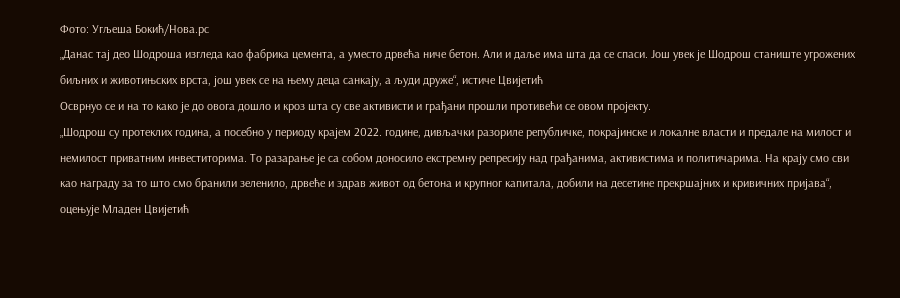Фото: Угљеша Бокић/Нова.рс
„Данас тај део Шодроша изгледа као фабрика цемента, а уместо дрвећа ниче бетон. Али и даље има шта да се спаси. Још увек је Шодрош станиште угрожених биљних и животињских врста, још увек се на њему деца санкају, а људи друже“, истиче Цвијетић
Осврнуо се и на то како је до овога дошло и кроз шта су све активисти и грађани прошли противећи се овом пројекту.
„Шодрош су протеклих година, а посебно у периоду крајем 2022. године, дивљачки разориле републичке, покрајинске и локалне власти и предале на милост и немилост приватним инвеститорима. То разарање је са собом доносило екстремну репресију над грађанима, активистима и политичарима. На крају смо сви као награду за то што смо бранили зеленило, дрвеће и здрав живот од бетона и крупног капитала, добили на десетине прекршајних и кривичних пријава“, оцењује Младен Цвијетић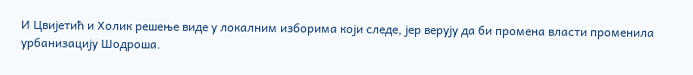И Цвијетић и Холик решење виде у локалним изборима који следе, јер верују да би промена власти променила урбанизацију Шодроша.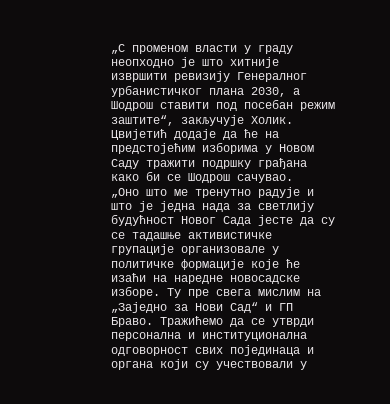„С променом власти у граду неопходно је што хитније извршити ревизију Генералног урбанистичког плана 2030, а Шодрош ставити под посебан режим заштите“, закључује Холик.
Цвијетић додаје да ће на предстојећим изборима у Новом Саду тражити подршку грађана како би се Шодрош сачувао.
„Оно што ме тренутно радује и што је једна нада за светлију будућност Новог Сада јесте да су се тадашње активистичке групације организовале у политичке формације које ће изаћи на наредне новосадске изборе. Ту пре свега мислим на „Заједно за Нови Сад“ и ГП Браво. Тражићемо да се утврди персонална и институционална одговорност свих појединаца и органа који су учествовали у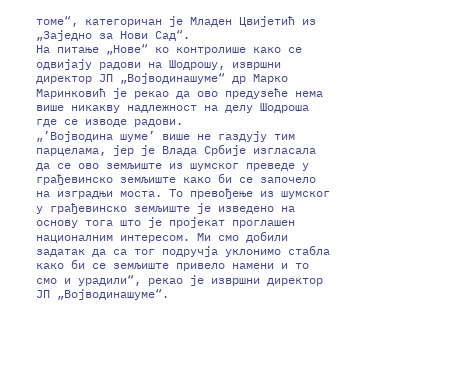томе“, категоричан је Младен Цвијетић из „Заједно за Нови Сад“.
На питање „Нове“ ко контролише како се одвијају радови на Шодрошу, извршни директор ЈП „Војводинашуме“ др Марко Маринковић је рекао да ово предузеће нема више никакву надлежност на делу Шодроша где се изводе радови.
„’Војводина шуме’ више не газдују тим парцелама, јер је Влада Србије изгласала да се ово земљиште из шумског преведе у грађевинско земљиште како би се започело на изградњи моста. То превођење из шумског у грађевинско земљиште је изведено на основу тога што је пројекат проглашен националним интересом. Ми смо добили задатак да са тог подручја уклонимо стабла како би се земљиште привело намени и то смо и урадили“, рекао је извршни директор ЈП „Војводинашуме“.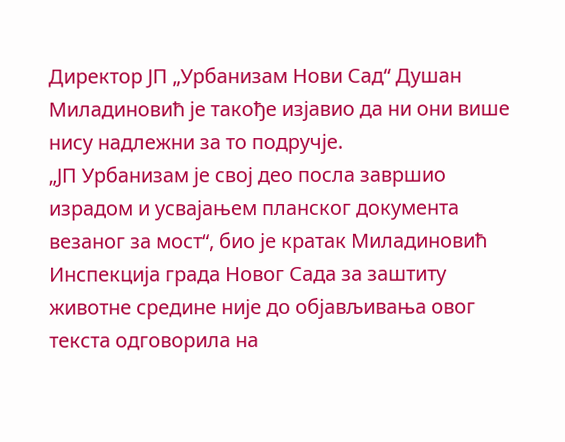Директор ЈП „Урбанизам Нови Сад“ Душан Миладиновић је такође изјавио да ни они више нису надлежни за то подручје.
„ЈП Урбанизам је свој део посла завршио израдом и усвајањем планског документа везаног за мост“, био је кратак Миладиновић
Инспекција града Новог Сада за заштиту животне средине није до објављивања овог текста одговорила на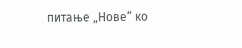питање „Нове“ ко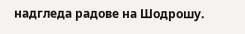надгледа радове на Шодрошу.